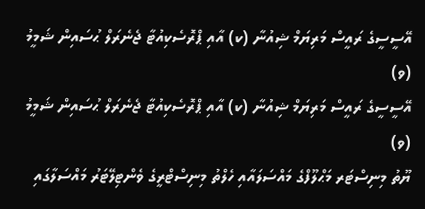އޭސީސީގެ ރައީސް މަރިޔަމް ޝިއުނާ (ކ) އާއި ޕްރޮސެކިއުޓާ ޖެނެރަލް ޙުސައިން ޝަމީމު (ވ)
އޭސީސީގެ ރައީސް މަރިޔަމް ޝިއުނާ (ކ) އާއި ޕްރޮސެކިއުޓާ ޖެނެރަލް ޙުސައިން ޝަމީމު (ވ)
ޔޫތު މިނިސްޓަރ މަޙްލޫފްގެ މައްސަލައާއި ހެލްތު މިނިސްޓްރީގެ ވެންޓިލޭޓަރު މައްސަލާގައި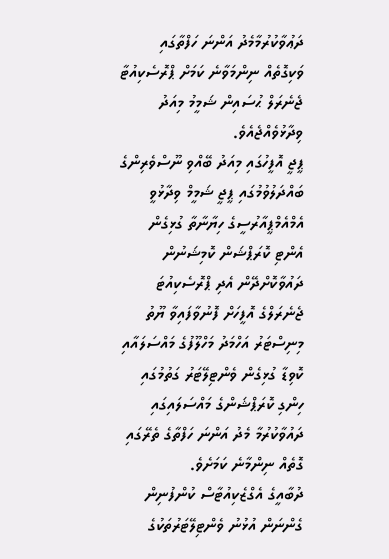ދަޢުވާކުރުމާމެދު އަންނަ ހަފްތާގައި ވަކިގޮތެއް ނިންމަވާނެ ކަމަށް ޕްރޮސެކިއުޓާ ޖެނެރަލް ޙުސައިން ޝަމީމު މިއަދު ވިދާޅުވެއްޖެއެވެ.
ޕީޖީ އޮފީހުގައި މިއަދު ބޭއްވި ނޫސްވެރިންގެ ބައްދަލުވުމުގައި ޕީޖީ ޝަމީމް ވިދާޅުވީ އެމްއެމްޕީއާރުސީގެ ހިޔާނާތާ ގުޅިގެން އެންޓި ކޮރަޕްޝަން ކޮމިޝަނުން ދައުވާކޮށްދޭން އެދި ޕްރޮސެކިއުޓަ ޖެނެރަލްގެ އޮފީހަށް ފޮނުވާފައިވާ ޔޫތު މިނިސްޓަރު އަހްމަދު މަހްލޫފުގެ މައްސަލައާއި ކޮވިޑާ ގުޅިގެން ވެންޓިލޭޓަރު ގަތުމުގައި ހިންގި ކޮރަޕްޝަންގެ މައްސަލައިގައި ދައުވާކުރުމާ މެދު އަންނަ ހަފްތާގެ ތެރޭގައި ގޮތެއް ނިންމާނެ ކަމަށެވެ.
ދުބާއީގެ އެގްޒެކިއުޓާސް ކުންފުނިން ގެންނަން އުޅުނު ވެންޓިލޭޓަރުތަކުގެ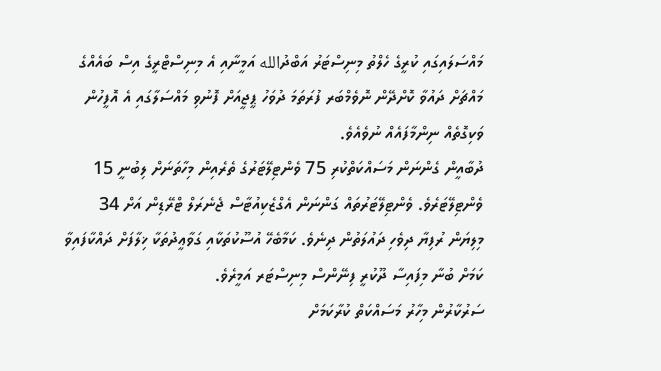މައްސަލައިގައި ކުރީގެ ހެލްތު މިނިސްޓަރު އަބްދުالله އަމީނާއި އެ މިނިސްޓްރީގެ އިސް ބައެއްގެ މައްޗަށް ދައުވާ ކޮށްދޭން ނޮވެމްބަރ ފުރަތަމަ ދުވަހު ޕީޖީއަށް ފޮނުވި މައްސަލާގައި އެ އޮފީހުން ވަކިގޮތެއް ނިންމާފައެއް ނުވެއެވެ.
ދުބާއީން ގެންނަން މަސައްކަތްކުރި 75 ވެންޓިލޭޓަރުގެ ތެރެއިން މިހާތަނަށް ލިބުނީ 15 ވެންޓިލޭޓަރެވެ. ވެންޓިލޭޓަރުތައް ގަންނަން އެގްޒެކިއުޓާސް ޖެނެރަލް ޓްރޭޑިން އަށް 34 މިލިޔަން ރުފިޔާ ދިވެހި ދައުލަތުން ދިނެވެ. ކަމާބެހޭ އުސޫކުތަކާއި ގަވާޢީދުތަކާ ޚިލާފަށް ދައްކާފައިވާ ކަމަށް ބުނާ މިފައިސާ ދޫކުރީ ފިނޭންސް މިނިސްޓަރ އަމީރެވެ.
ސަރުކާރުން މިހާރު މަސައްކަތް ކުރާކަމަށް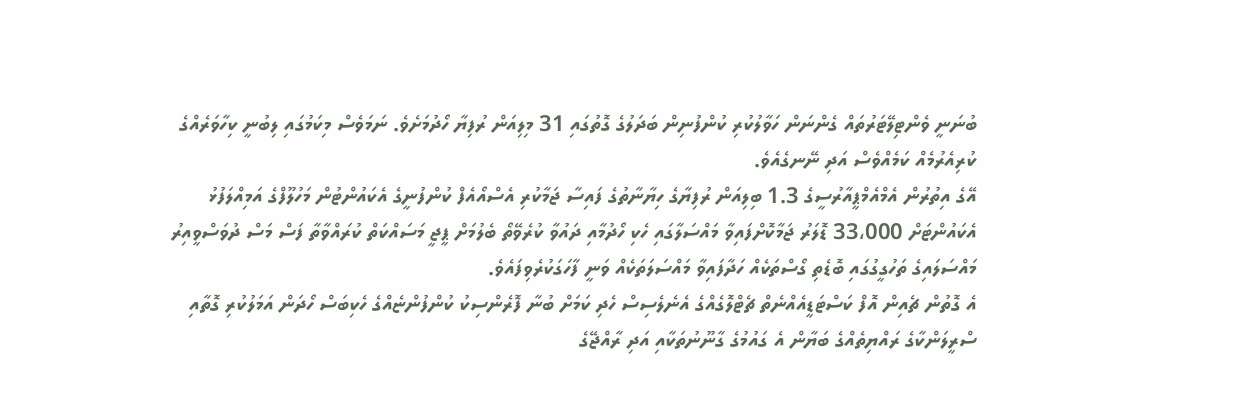ބުނަނީ ވެންޓިލޭޓަރުތައް ގެންނަން ހަވާލުކުރި ކުންފުނިން ބަދަލުގެ ގޮތުގައި 31 މިލިއަން ރުފިޔާ ހޯދުމަށެވެ. ނަމަވެސް މިކަމުގައި ލިބުނީ ކިހާވަރެއްގެ ކުރިއެރުމެއް ކަމެއްވެސް އަދި ނޭނގެއެވެ.
އޭގެ އިތުރުން އެމްއެމްޕީއާރުސީގެ 1.3 ބިލިއަން ރުފިޔާގެ ހިޔާނާތުގެ ފައިސާ ޖަމާކުރި އެސްއޯއެފް ކުންފުނީގެ އެކައުންޓުން މަހުލޫފްގެ އަމިއްލަފުޅު އެކައުންޓަށް 33،000 ޑޮލަރު ޖަމާކޮށްފައިވާ މައްސަލާގައި ހެކި ހޯދުމާއި ދައުވާ ކުރެވޭތޯ ބެލުމަށް ޕީޖީ މަސައްކަތް ކުރައްވާތާ ފަސް މަސް ދުވަސްވީއިރު މައްސަލައިގެ ތަހުގީގުގައި ބޮޑެތި ގޯސްތަކެއް ހަދާފައިވާ މައްސަލަތަކެއް ވަނީ ފާހަގަކުރެވިފައެވެ.
އެ ގޮތުން ޗެއިން އޮފް ކަސްޓަޑީއެއްނެތް ޗެޓްލޮގެއްގެ އެނެލެސިސް ހެދި ކަމަށް ބުނާ ފޮރެންސިކު ކުންފުންޏެއްގެ ހެކިބަސް ހޯދަން އަމަލުކުރި ގޮތާއި ސްރީލަންކާގެ ރައްޔިތެއްގެ ބަޔާން އެ ގައުމުގެ ގާނޫނުތަކާއި އަދި ރާއްޖޭގެ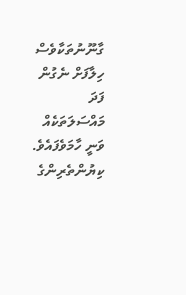ގާނޫނުތަކާވެސް ހިލާފަށް ނެގުން ފަދަ މައްސަލަތަކެއް ވަނީ ހާމަވެފައެވެ.
ކިޔުންތެރިންގެ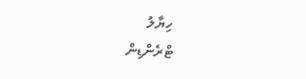ހިޔާލު
ޓްރެންޑިން